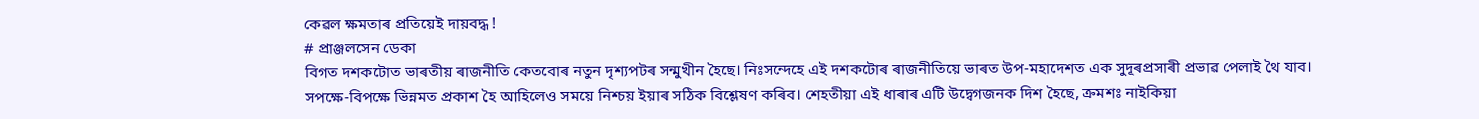কেৱল ক্ষমতাৰ প্রতিয়েই দায়বদ্ধ !
# প্রাঞ্জলসেন ডেকা
বিগত দশকটোত ভাৰতীয় ৰাজনীতি কেতবোৰ নতুন দৃশ্যপটৰ সন্মুখীন হৈছে। নিঃসন্দেহে এই দশকটোৰ ৰাজনীতিয়ে ভাৰত উপ-মহাদেশত এক সুদূৰপ্ৰসাৰী প্ৰভাৱ পেলাই থৈ যাব। সপক্ষে-বিপক্ষে ভিন্নমত প্রকাশ হৈ আহিলেও সময়ে নিশ্চয় ইয়াৰ সঠিক বিশ্লেষণ কৰিব। শেহতীয়া এই ধাৰাৰ এটি উদ্বেগজনক দিশ হৈছে, ক্রমশঃ নাইকিয়া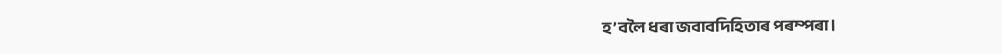হ’বলৈ ধৰা জবাবদিহিতাৰ পৰম্পৰা।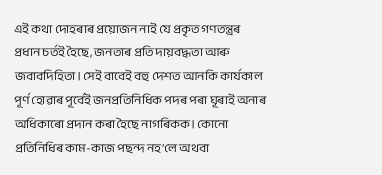এই কথা দোহৰাৰ প্ৰয়োজন নাই যে প্রকৃত গণতন্ত্ৰৰ প্ৰধান চৰ্তই হৈছে, জনতাৰ প্ৰতি দায়বদ্ধতা আৰু জবাবদিহিতা। সেই বাবেই বহু দেশত আনকি কার্যকাল পূৰ্ণ হোৱাৰ পূৰ্বেই জনপ্রতিনিধিক পদৰ পৰা ঘূৰাই অনাৰ অধিকাৰো প্ৰদান কৰা হৈছে নাগৰিকক। কোনো প্রতিনিধিৰ কাম-কাজ পছন্দ নহ’লে অথবা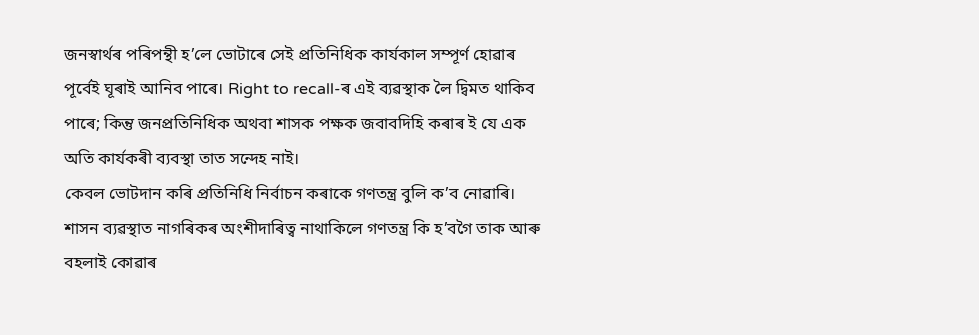জনস্বাৰ্থৰ পৰিপন্থী হ’লে ভোটাৰে সেই প্রতিনিধিক কার্যকাল সম্পূর্ণ হোৱাৰ পূৰ্বেই ঘূৰাই আনিব পাৰে। Right to recall-ৰ এই ব্যৱস্থাক লৈ দ্বিমত থাকিব পাৰে; কিন্তু জনপ্রতিনিধিক অথবা শাসক পক্ষক জবাবদিহি কৰাৰ ই যে এক অতি কার্যকৰী ব্যবস্থা তাত সন্দেহ নাই।
কেবল ভোটদান কৰি প্ৰতিনিধি নির্বাচন কৰাকে গণতন্ত্র বুলি ক’ব নোৱাৰি। শাসন ব্যৱস্থাত নাগৰিকৰ অংশীদাৰিত্ব নাথাকিলে গণতন্ত্র কি হ’বগৈ তাক আৰু বহলাই কোৱাৰ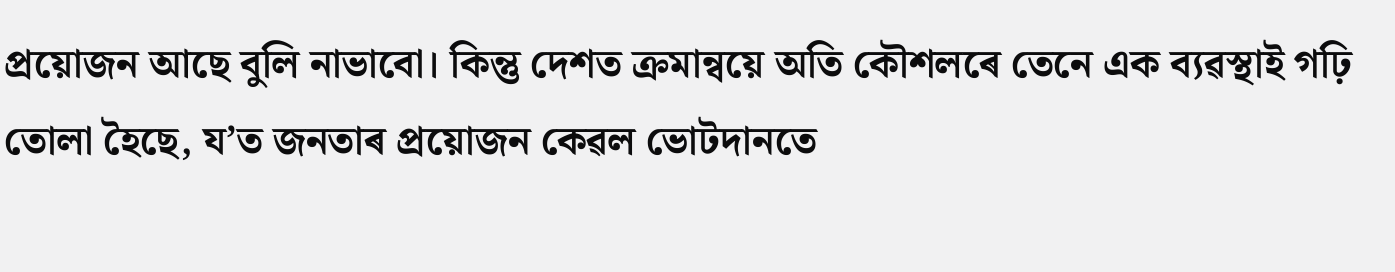প্ৰয়োজন আছে বুলি নাভাবো। কিন্তু দেশত ক্রমান্বয়ে অতি কৌশলৰে তেনে এক ব্যৱস্থাই গঢ়ি তোলা হৈছে, য’ত জনতাৰ প্রয়োজন কেৱল ভোটদানতে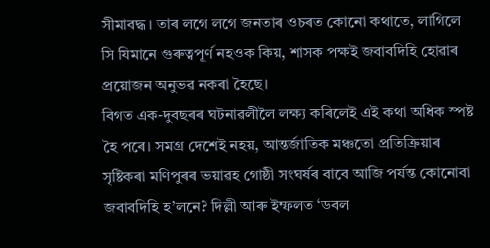সীমাবদ্ধ। তাৰ লগে লগে জনতাৰ ওচৰত কোনো কথাতে, লাগিলে সি যিমানে গুৰুত্বপূৰ্ণ নহওক কিয়, শাসক পক্ষই জবাবদিহি হোৱাৰ প্ৰয়োজন অনুভৱ নকৰা হৈছে।
বিগত এক-দুবছৰৰ ঘটনাৱলীলৈ লক্ষ্য কৰিলেই এই কথা অধিক স্পষ্ট হৈ পৰে। সমগ্র দেশেই নহয়, আন্তর্জাতিক মঞ্চতো প্রতিক্ৰিয়াৰ সৃষ্টিকৰা মণিপুৰৰ ভয়াৱহ গোষ্ঠী সংঘর্ষৰ বাবে আজি পর্যন্ত কোনোবা জবাবদিহি হ’লনে? দিল্লী আৰু ইম্ফলত ‘ডবল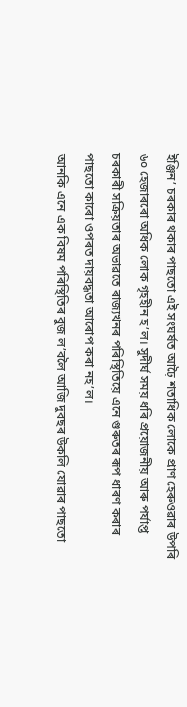ইঞ্জিন’ চৰকাৰ থকাৰ পাছতো এই সংঘর্ষত আঢ়ৈ শতাধিক লোকে প্রাণ হেৰুওৱাৰ উপৰি ৬০ হেজাৰৰো অধিক লোক গৃহহীন হ’ল। সুদীর্ঘ সময় ধৰি প্রয়োজনীয় আৰু পর্যাপ্ত চৰকাৰী সক্ৰিয়তাৰ অভাৱতে ৰাজ্যখনৰ পৰিস্থিতিয়ে এনে গুৰুতৰ ৰূপ ধাৰণ কৰাৰ পাছতো কাৰো ওপৰত দায়বদ্ধতা আৰোপ কৰা নহ’ল।
আনকি এনে এক বিষম পৰিস্থিতিৰ বুজ ল’বলৈ আজি দুবছৰ উকলি যোৱাৰ পাছতো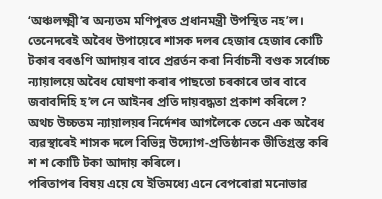‘অঞ্চলক্ষ্মী’ৰ অন্যতম মণিপুৰত প্রধানমন্ত্রী উপস্থিত নহ’ল। তেনেদৰেই অবৈধ উপায়েৰে শাসক দলৰ হেজাৰ হেজাৰ কোটি টকাৰ বৰঙণি আদায়ৰ বাবে প্ৰৱৰ্তন কৰা নিৰ্বাচনী বণ্ডক সর্বোচ্চ ন্যায়ালয়ে অবৈধ ঘোষণা কৰাৰ পাছতো চৰকাৰে তাৰ বাবে জবাবদিহি হ’ল নে আইনৰ প্ৰতি দায়বদ্ধতা প্ৰকাশ কৰিলে? অথচ উচ্চতম ন্যায়ালয়ৰ নিৰ্দেশৰ আগলৈকে তেনে এক অবৈধ ব্যৱস্থাৰেই শাসক দলে বিভিন্ন উদ্যোগ-প্রতিষ্ঠানক ভীতিগ্রস্ত কৰি শ শ কোটি টকা আদায় কৰিলে।
পৰিতাপৰ বিষয় এয়ে যে ইতিমধ্যে এনে বেপৰোৱা মনোভাৱ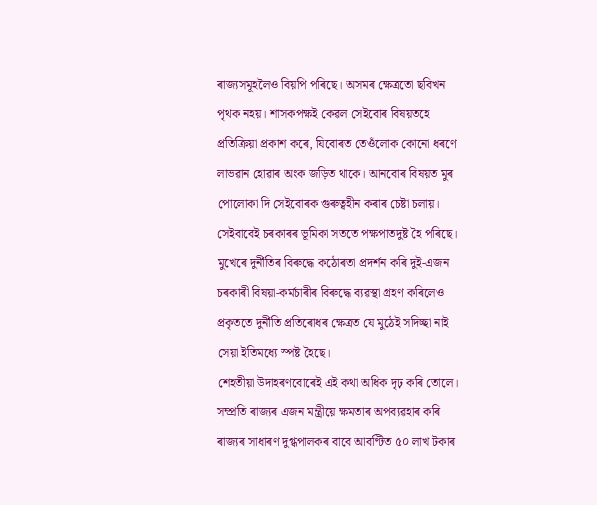ৰাজ্যসমূহলৈও বিয়পি পৰিছে। অসমৰ ক্ষেত্ৰতো ছবিখন পৃথক নহয়। শাসকপক্ষই কেৱল সেইবোৰ বিষয়তহে প্রতিক্রিয়া প্রকাশ কৰে, যিবোৰত তেওঁলোক কোনো ধৰণে লাভৱান হোৱাৰ অংক জড়িত থাকে। আনবোৰ বিষয়ত মুৰ পোলোকা দি সেইবোৰক গুৰুত্বহীন কৰাৰ চেষ্টা চলায়। সেইবাবেই চৰকাৰৰ ভূমিকা সততে পক্ষপাতদুষ্ট হৈ পৰিছে। মুখেৰে দুর্নীতিৰ বিৰুদ্ধে কঠোৰতা প্ৰদৰ্শন কৰি দুই-এজন চৰকাৰী বিষয়া-কর্মচাৰীৰ বিৰুদ্ধে ব্যৱস্থা গ্রহণ কৰিলেও প্রকৃততে দুর্নীতি প্রতিৰোধৰ ক্ষেত্ৰত যে মুঠেই সদিচ্ছা নাই সেয়া ইতিমধ্যে স্পষ্ট হৈছে।
শেহতীয়া উদাহৰণবোৰেই এই কথা অধিক দৃঢ় কৰি তোলে। সম্প্ৰতি ৰাজ্যৰ এজন মন্ত্ৰীয়ে ক্ষমতাৰ অপব্যৱহাৰ কৰি ৰাজ্যৰ সাধাৰণ দুগ্ধপালকৰ বাবে আবণ্টিত ৫০ লাখ টকাৰ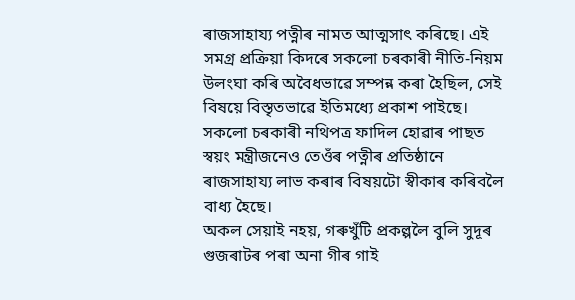ৰাজসাহায্য পত্নীৰ নামত আত্মসাৎ কৰিছে। এই সমগ্র প্রক্রিয়া কিদৰে সকলো চৰকাৰী নীতি-নিয়ম উলংঘা কৰি অবৈধভাৱে সম্পন্ন কৰা হৈছিল, সেই বিষয়ে বিস্তৃতভাৱে ইতিমধ্যে প্রকাশ পাইছে। সকলো চৰকাৰী নথিপত্র ফাদিল হোৱাৰ পাছত স্বয়ং মন্ত্রীজনেও তেওঁৰ পত্নীৰ প্রতিষ্ঠানে ৰাজসাহায্য লাভ কৰাৰ বিষয়টো স্বীকাৰ কৰিবলৈ বাধ্য হৈছে।
অকল সেয়াই নহয়, গৰুখুঁটি প্রকল্পলৈ বুলি সুদূৰ গুজৰাটৰ পৰা অনা গীৰ গাই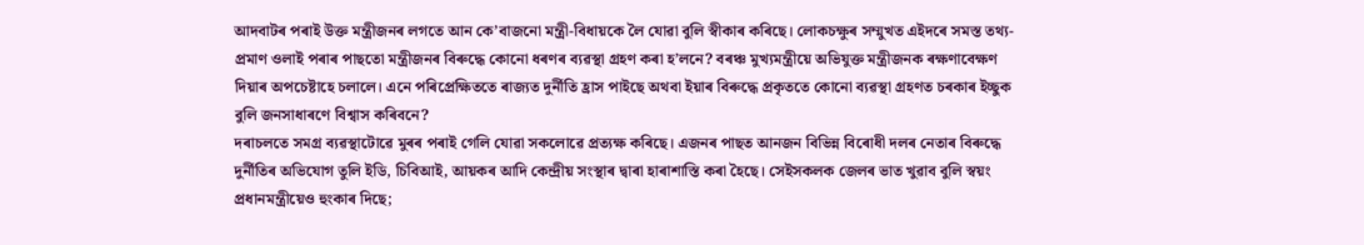আদবাটৰ পৰাই উক্ত মন্ত্রীজনৰ লগতে আন কে’বাজনো মন্ত্রী-বিধায়কে লৈ যোৱা বুলি স্বীকাৰ কৰিছে। লোকচক্ষুৰ সম্মুখত এইদৰে সমস্ত তথ্য-প্রমাণ ওলাই পৰাৰ পাছতো মন্ত্রীজনৰ বিৰুদ্ধে কোনো ধৰণৰ ব্যৱস্থা গ্রহণ কৰা হ’লনে? বৰঞ্চ মুখ্যমন্ত্রীয়ে অভিযুক্ত মন্ত্রীজনক ৰক্ষণাবেক্ষণ দিয়াৰ অপচেষ্টাহে চলালে। এনে পৰিপ্ৰেক্ষিততে ৰাজ্যত দুর্নীতি হ্রাস পাইছে অথবা ইয়াৰ বিৰুদ্ধে প্রকৃততে কোনো ব্যৱস্থা গ্রহণত চৰকাৰ ইচ্ছুক বুলি জনসাধাৰণে বিশ্বাস কৰিবনে?
দৰাচলতে সমগ্ৰ ব্যৱস্থাটোৱে মুৰৰ পৰাই গেলি যোৱা সকলোৱে প্রত্যক্ষ কৰিছে। এজনৰ পাছত আনজন বিভিন্ন বিৰোধী দলৰ নেতাৰ বিৰুদ্ধে দুর্নীতিৰ অভিযোগ তুলি ইডি, চিবিআই, আয়কৰ আদি কেন্দ্রীয় সংস্থাৰ দ্বাৰা হাৰাশাস্তি কৰা হৈছে। সেইসকলক জেলৰ ভাত খুৱাব বুলি স্বয়ং প্রধানমন্ত্রীয়েও হুংকাৰ দিছে;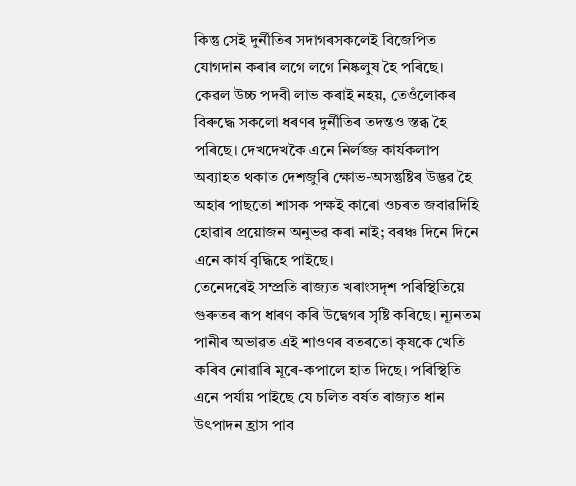কিন্তু সেই দুর্নীতিৰ সদাগৰসকলেই বিজেপিত যোগদান কৰাৰ লগে লগে নিষ্কলুষ হৈ পৰিছে। কেৱল উচ্চ পদবী লাভ কৰাই নহয়, তেওঁলোকৰ বিৰুদ্ধে সকলো ধৰণৰ দুৰ্নীতিৰ তদন্তও স্তব্ধ হৈ পৰিছে। দেখদেখকৈ এনে নির্লজ্জ কার্যকলাপ অব্যাহত থকাত দেশজুৰি ক্ষোভ-অসন্তুষ্টিৰ উদ্ভৱ হৈ অহাৰ পাছতো শাসক পক্ষই কাৰো ওচৰত জবাৱদিহি হোৱাৰ প্ৰয়োজন অনুভৱ কৰা নাই; বৰঞ্চ দিনে দিনে এনে কার্য বৃদ্ধিহে পাইছে।
তেনেদৰেই সম্প্রতি ৰাজ্যত খৰাংসদৃশ পৰিস্থিতিয়ে গুৰুতৰ ৰূপ ধাৰণ কৰি উদ্বেগৰ সৃষ্টি কৰিছে। ন্যূনতম পানীৰ অভাৱত এই শাওণৰ বতৰতো কৃষকে খেতি কৰিব নোৱাৰি মূৰে-কপালে হাত দিছে। পৰিস্থিতি এনে পর্যায় পাইছে যে চলিত বর্ষত ৰাজ্যত ধান উৎপাদন হ্রাস পাব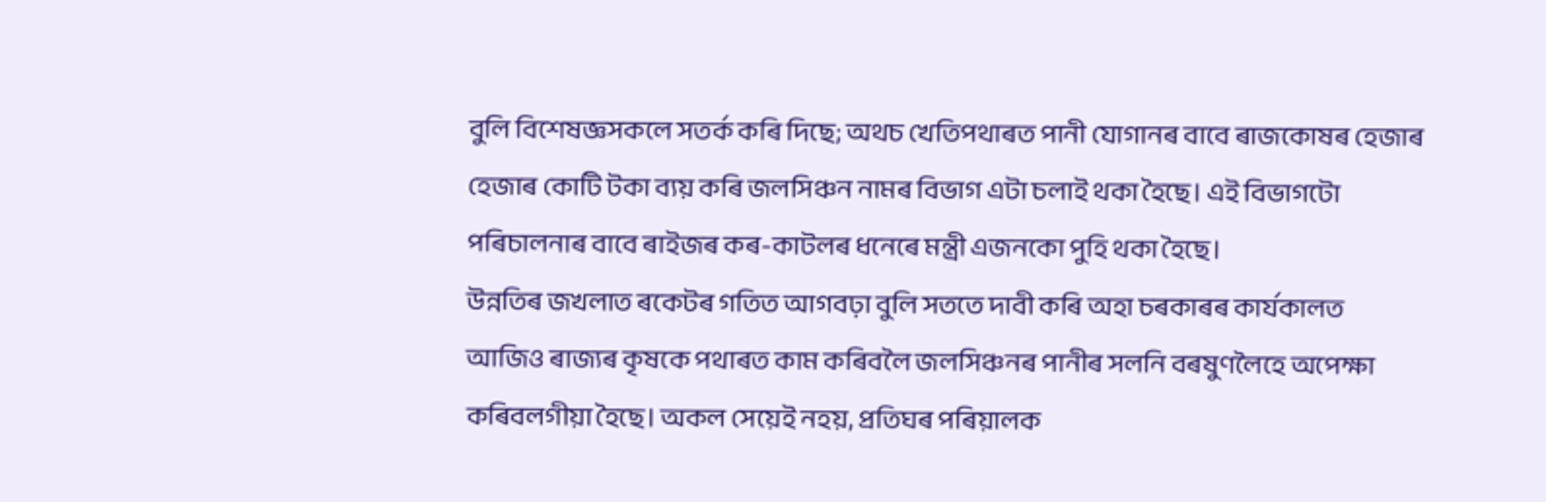বুলি বিশেষজ্ঞসকলে সতর্ক কৰি দিছে; অথচ খেতিপথাৰত পানী যোগানৰ বাবে ৰাজকোষৰ হেজাৰ হেজাৰ কোটি টকা ব্যয় কৰি জলসিঞ্চন নামৰ বিভাগ এটা চলাই থকা হৈছে। এই বিভাগটো পৰিচালনাৰ বাবে ৰাইজৰ কৰ-কাটলৰ ধনেৰে মন্ত্রী এজনকো পুহি থকা হৈছে।
উন্নতিৰ জখলাত ৰকেটৰ গতিত আগবঢ়া বুলি সততে দাবী কৰি অহা চৰকাৰৰ কাৰ্যকালত আজিও ৰাজ্যৰ কৃষকে পথাৰত কাম কৰিবলৈ জলসিঞ্চনৰ পানীৰ সলনি বৰষুণলৈহে অপেক্ষা কৰিবলগীয়া হৈছে। অকল সেয়েই নহয়, প্রতিঘৰ পৰিয়ালক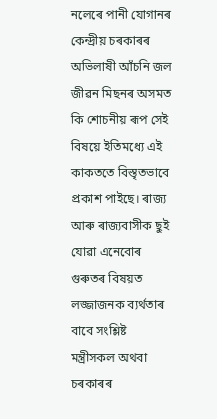নলেৰে পানী যোগানৰ কেন্দ্ৰীয় চৰকাৰৰ অভিলাষী আঁচনি জল জীৱন মিছনৰ অসমত কি শোচনীয় ৰূপ সেই বিষয়ে ইতিমধ্যে এই কাকততে বিস্তৃতভাবে প্রকাশ পাইছে। ৰাজ্য আৰু ৰাজ্যবাসীক ছুই যোৱা এনেবোৰ গুৰুতৰ বিষয়ত লজ্জাজনক ব্যর্থতাৰ বাবে সংশ্লিষ্ট মন্ত্রীসকল অথবা চৰকাৰৰ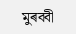মুৰব্বী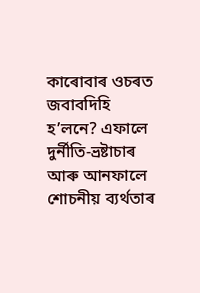কাৰোবাৰ ওচৰত জবাবদিহি হ’লনে? এফালে দুর্নীতি-ভ্রষ্টাচাৰ আৰু আনফালে শোচনীয় ব্যর্থতাৰ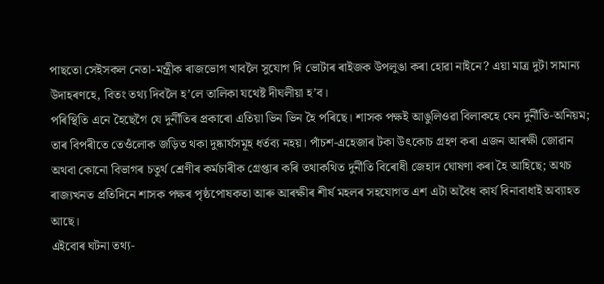পাছতো সেইসকল নেতা-মন্ত্রীক ৰাজভোগ খাবলৈ সুযোগ দি ভোটাৰ ৰাইজক উপলুঙা কৰা হোৱা নাইনে? এয়া মাত্র দুটা সামান্য উদাহৰণহে, বিতং তথ্য দিবলৈ হ’লে তালিকা যথেষ্ট দীঘলীয়া হ’ব।
পৰিস্থিতি এনে হৈছেগৈ যে দুর্নীতিৰ প্ৰকাৰো এতিয়া ভিন ভিন হৈ পৰিছে। শাসক পক্ষই আঙুলিওৱা বিলাকহে যেন দুর্নীতি-অনিয়ম; তাৰ বিপৰীতে তেওঁলোক জড়িত থকা দুষ্কার্যসমূহ ধর্তব্য নহয়। পাঁচশ-এহেজাৰ টকা উৎকোচ গ্রহণ কৰা এজন আৰক্ষী জোৱান অথবা কোনো বিভাগৰ চতুৰ্থ শ্ৰেণীৰ কৰ্মচাৰীক গ্ৰেপ্তাৰ কৰি তথাকথিত দুর্নীতি বিৰোধী জেহাদ ঘোষণা কৰা হৈ আহিছে; অথচ ৰাজ্যখনত প্রতিদিনে শাসক পক্ষৰ পৃষ্ঠপোষকতা আৰু আৰক্ষীৰ শীর্ষ মহলৰ সহযোগত এশ এটা অবৈধ কার্য বিনাবাধাই অব্যাহত আছে।
এইবোৰ ঘটনা তথ্য-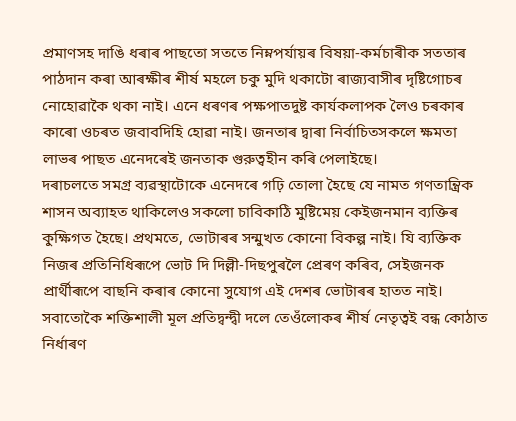প্রমাণসহ দাঙি ধৰাৰ পাছতো সততে নিম্নপৰ্যায়ৰ বিষয়া-কর্মচাৰীক সততাৰ পাঠদান কৰা আৰক্ষীৰ শীর্ষ মহলে চকু মুদি থকাটো ৰাজ্যবাসীৰ দৃষ্টিগোচৰ নোহোৱাকৈ থকা নাই। এনে ধৰণৰ পক্ষপাতদুষ্ট কার্যকলাপক লৈও চৰকাৰ কাৰো ওচৰত জবাবদিহি হোৱা নাই। জনতাৰ দ্বাৰা নির্বাচিতসকলে ক্ষমতা লাভৰ পাছত এনেদৰেই জনতাক গুরুত্বহীন কৰি পেলাইছে।
দৰাচলতে সমগ্ৰ ব্যৱস্থাটোকে এনেদৰে গঢ়ি তোলা হৈছে যে নামত গণতান্ত্রিক শাসন অব্যাহত থাকিলেও সকলো চাবিকাঠি মুষ্টিমেয় কেইজনমান ব্যক্তিৰ কুক্ষিগত হৈছে। প্রথমতে, ভোটাৰৰ সন্মুখত কোনো বিকল্প নাই। যি ব্যক্তিক নিজৰ প্রতিনিধিৰূপে ভোট দি দিল্লী-দিছপুৰলৈ প্ৰেৰণ কৰিব, সেইজনক প্রার্থীৰূপে বাছনি কৰাৰ কোনো সুযোগ এই দেশৰ ভোটাৰৰ হাতত নাই। সবাতোকৈ শক্তিশালী মূল প্রতিদ্বন্দ্বী দলে তেওঁলোকৰ শীর্ষ নেতৃত্বই বন্ধ কোঠাত নির্ধাৰণ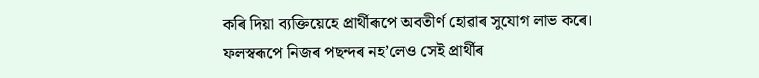কৰি দিয়া ব্যক্তিয়েহে প্রার্থীৰূপে অবতীর্ণ হোৱাৰ সুযোগ লাভ কৰে।
ফলস্বৰূপে নিজৰ পছন্দৰ নহ’লেও সেই প্রার্থীৰ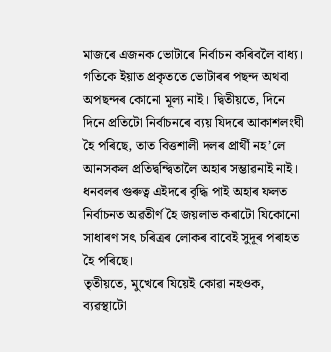মাজৰে এজনক ভোটাৰে নিৰ্বাচন কৰিবলৈ বাধ্য। গতিকে ইয়াত প্রকৃততে ভোটাৰৰ পছন্দ অথবা অপছন্দৰ কোনো মূল্য নাই। দ্বিতীয়তে, দিনে দিনে প্রতিটো নির্বাচনৰে ব্যয় যিদৰে আকাশলংঘী হৈ পৰিছে, তাত বিত্তশালী দলৰ প্ৰাৰ্থী নহ’লে আনসকল প্রতিদ্বন্দ্বিতালৈ অহাৰ সম্ভাৱনাই নাই। ধনবলৰ গুৰুত্ব এইদৰে বৃদ্ধি পাই অহাৰ ফলত নির্বাচনত অৱতীর্ণ হৈ জয়লাভ কৰাটো যিকোনো সাধাৰণ সৎ চৰিত্ৰৰ লোকৰ বাবেই সুদূৰ পৰাহত হৈ পৰিছে।
তৃতীয়তে, মুখেৰে যিয়েই কোৱা নহওক, ব্যৱস্থাটো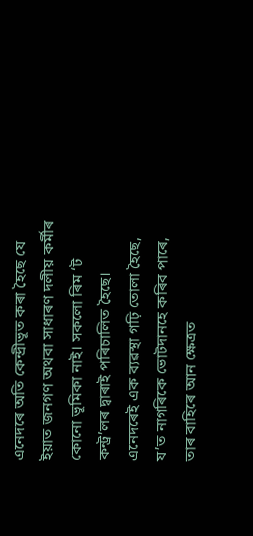এনেদৰে অতি কেন্দ্রীভূত কৰা হৈছে যে ইয়াত জনগণ অথবা সাধাৰণ দলীয় কর্মীৰ কোনো ভূমিকা নাই। সকলো ৰিম ‘ট কন্ট্র’লৰ দ্বাৰাই পৰিচালিত হৈছে। এনেদৰেই এক ব্যৱস্থা গঢ়ি তোলা হৈছে, য’ত নাগৰিকে ভোটদানহে কৰিব পাৰে, তাৰ বাহিৰে আন ক্ষেত্ৰত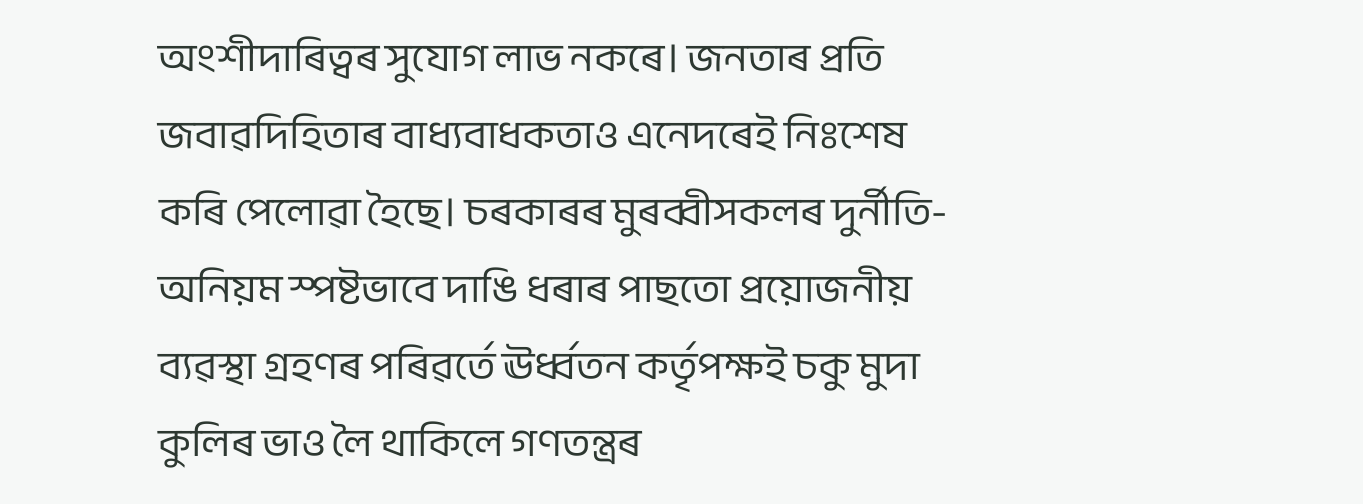অংশীদাৰিত্বৰ সুযোগ লাভ নকৰে। জনতাৰ প্ৰতি জবাৱদিহিতাৰ বাধ্যবাধকতাও এনেদৰেই নিঃশেষ কৰি পেলোৱা হৈছে। চৰকাৰৰ মুৰব্বীসকলৰ দুর্নীতি-অনিয়ম স্পষ্টভাবে দাঙি ধৰাৰ পাছতো প্রয়োজনীয় ব্যৱস্থা গ্ৰহণৰ পৰিৱৰ্তে ঊর্ধ্বতন কর্তৃপক্ষই চকু মুদা কুলিৰ ভাও লৈ থাকিলে গণতন্ত্ৰৰ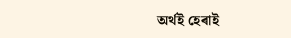অৰ্থই হেৰাই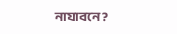নাযাবনে?